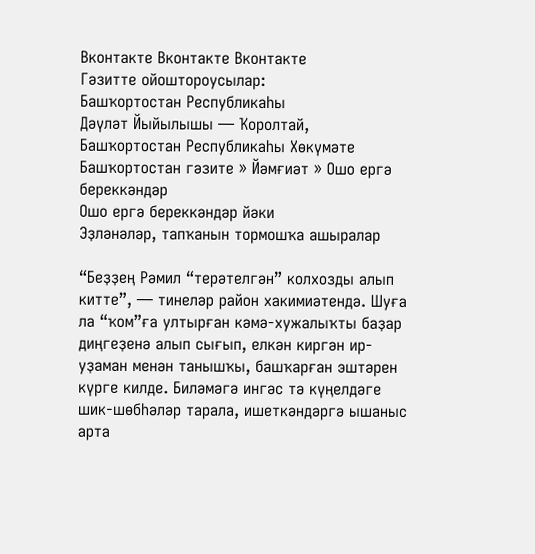Вконтакте Вконтакте Вконтакте
Гәзитте ойоштороусылар:
Башҡортостан Республикаһы
Дәүләт Йыйылышы — Ҡоролтай,
Башҡортостан Республикаһы Хөкүмәте
Башҡортостан гәзите » Йәмғиәт » Ошо ергә береккәндәр
Ошо ергә береккәндәр йәки
Эҙләнәләр, тапҡанын тормошҡа ашыралар

“Беҙҙең Рәмил “терәтелгән” колхозды алып китте”, — тинеләр район хакимиәтендә. Шуға ла “ҡом”ға ултырған кәмә-хужалыҡты баҙар диңгеҙенә алып сығып, елкән киргән ир-уҙаман менән танышҡы, башҡарған эштәрен күрге килде. Биләмәгә ингәс тә күңелдәге шик-шөбһәләр тарала, ишеткәндәргә ышаныс арта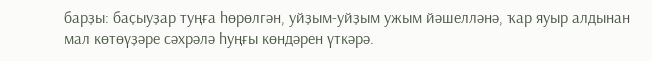барҙы: баҫыуҙар туңға һөрөлгән, уйҙым-уйҙым ужым йәшелләнә, ҡар яуыр алдынан мал көтөүҙәре сәхрәлә һуңғы көндәрен үткәрә.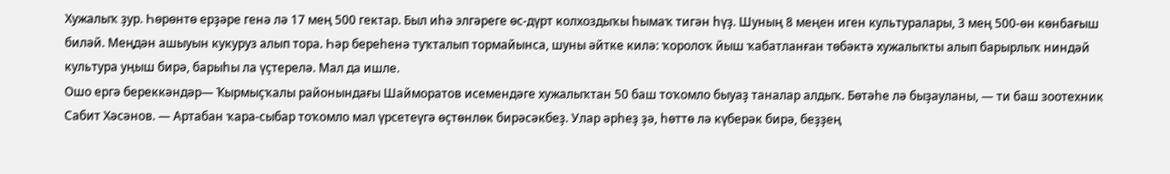Хужалыҡ ҙур. Һөрөнтө ерҙәре генә лә 17 мең 500 гектар. Был иһә элгәреге өс-дүрт колхоздыҡы һымаҡ тигән һүҙ. Шуның 8 меңен иген культуралары, 3 мең 500-өн көнбағыш биләй. Меңдән ашыуын кукуруз алып тора. Һәр береһенә туҡталып тормайынса, шуны әйтке килә: ҡоролоҡ йыш ҡабатланған төбәктә хужалыҡты алып барырлыҡ ниндәй культура уңыш бирә, барыһы ла үҫтерелә. Мал да ишле.
Ошо ергә береккәндәр— Ҡырмыҫҡалы районындағы Шайморатов исемендәге хужалыҡтан 50 баш тоҡомло быуаҙ таналар алдыҡ. Бөтәһе лә быҙауланы, — ти баш зоотехник Сабит Хәсәнов. — Артабан ҡара-сыбар тоҡомло мал үрсетеүгә өҫтөнлөк бирәсәкбеҙ. Улар әрһеҙ ҙә, һөттө лә күберәк бирә, беҙҙең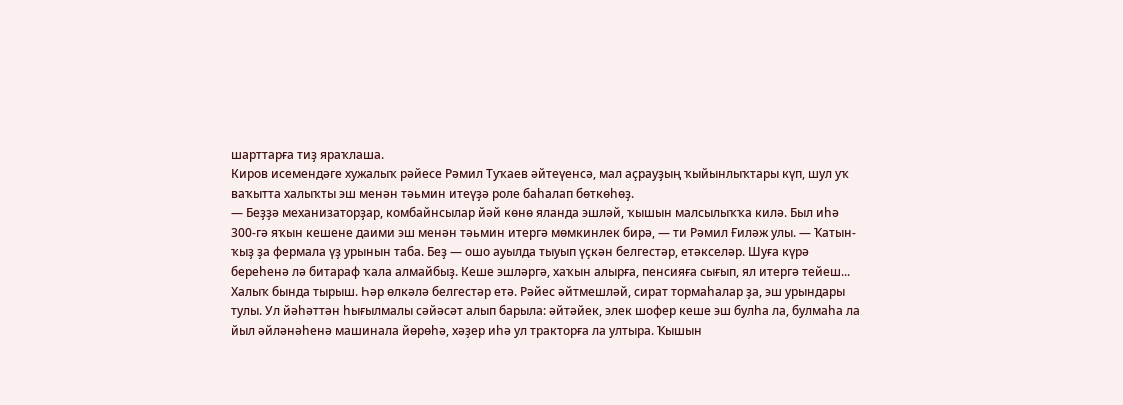шарттарға тиҙ яраҡлаша.
Киров исемендәге хужалыҡ рәйесе Рәмил Туҡаев әйтеүенсә, мал аҫрауҙың ҡыйынлыҡтары күп, шул уҡ ваҡытта халыҡты эш менән тәьмин итеүҙә роле баһалап бөткөһөҙ.
— Беҙҙә механизаторҙар, комбайнсылар йәй көнө яланда эшләй, ҡышын малсылыҡҡа килә. Был иһә 300-гә яҡын кешене даими эш менән тәьмин итергә мөмкинлек бирә, — ти Рәмил Ғиләж улы. — Ҡатын-ҡыҙ ҙа фермала үҙ урынын таба. Беҙ — ошо ауылда тыуып үҫкән белгестәр, етәкселәр. Шуға күрә береһенә лә битараф ҡала алмайбыҙ. Кеше эшләргә, хаҡын алырға, пенсияға сығып, ял итергә тейеш...
Халыҡ бында тырыш. Һәр өлкәлә белгестәр етә. Рәйес әйтмешләй, сират тормаһалар ҙа, эш урындары тулы. Ул йәһәттән һығылмалы сәйәсәт алып барыла: әйтәйек, элек шофер кеше эш булһа ла, булмаһа ла йыл әйләнәһенә машинала йөрөһә, хәҙер иһә ул тракторға ла ултыра. Ҡышын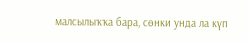малсылыҡҡа бара, сөнки унда ла күп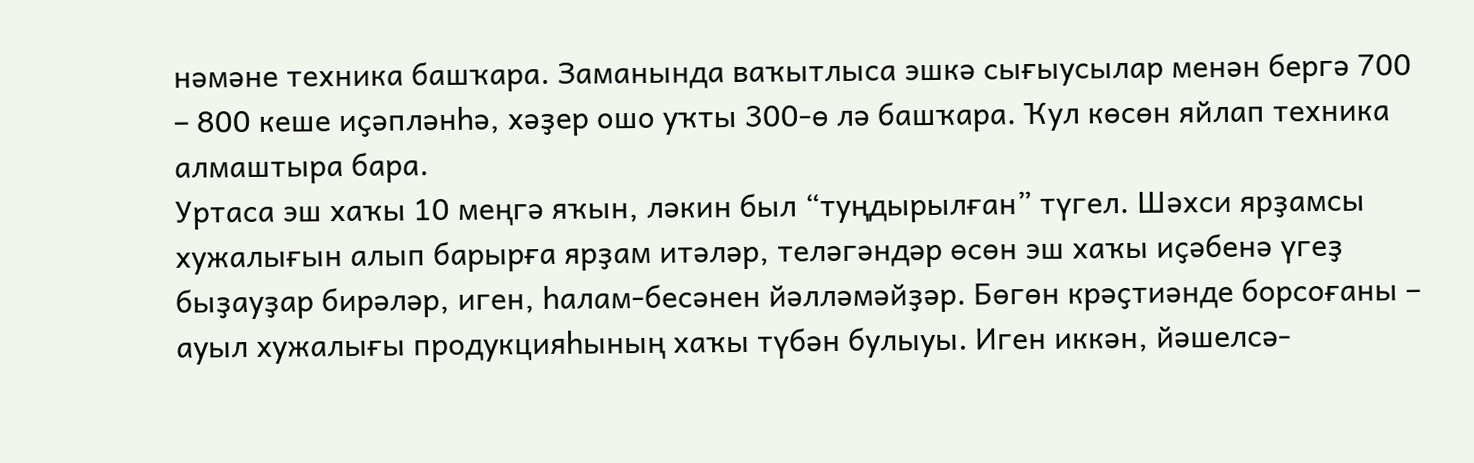нәмәне техника башҡара. Заманында ваҡытлыса эшкә сығыусылар менән бергә 700 – 800 кеше иҫәпләнһә, хәҙер ошо уҡты 300-ө лә башҡара. Ҡул көсөн яйлап техника алмаштыра бара.
Уртаса эш хаҡы 10 меңгә яҡын, ләкин был “туңдырылған” түгел. Шәхси ярҙамсы хужалығын алып барырға ярҙам итәләр, теләгәндәр өсөн эш хаҡы иҫәбенә үгеҙ быҙауҙар бирәләр, иген, һалам-бесәнен йәлләмәйҙәр. Бөгөн крәҫтиәнде борсоғаны – ауыл хужалығы продукцияһының хаҡы түбән булыуы. Иген иккән, йәшелсә-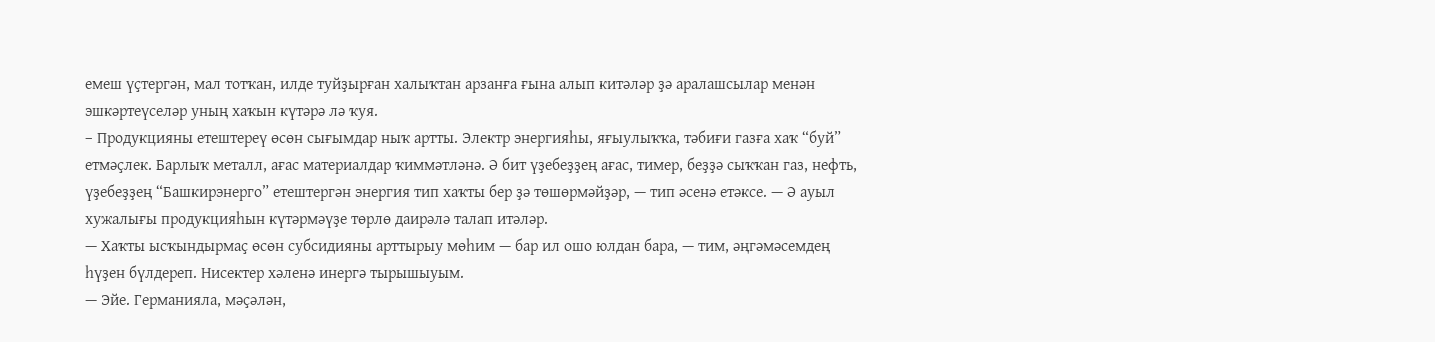емеш үҫтергән, мал тотҡан, илде туйҙырған халыҡтан арзанға ғына алып китәләр ҙә аралашсылар менән эшкәртеүселәр уның хаҡын күтәрә лә ҡуя.
– Продукцияны етештереү өсөн сығымдар ныҡ артты. Электр энергияһы, яғыулыҡҡа, тәбиғи газға хаҡ “буй” етмәҫлек. Барлыҡ металл, ағас материалдар ҡиммәтләнә. Ә бит үҙебеҙҙең ағас, тимер, беҙҙә сыҡҡан газ, нефть, үҙебеҙҙең “Башкирэнерго” етештергән энергия тип хаҡты бер ҙә төшөрмәйҙәр, — тип әсенә етәксе. — Ә ауыл хужалығы продукцияһын күтәрмәүҙе төрлө даирәлә талап итәләр.
— Хаҡты ысҡындырмаҫ өсөн субсидияны арттырыу мөһим — бар ил ошо юлдан бара, — тим, әңгәмәсемдең һүҙен бүлдереп. Нисектер хәленә инергә тырышыуым.
— Эйе. Германияла, мәҫәлән,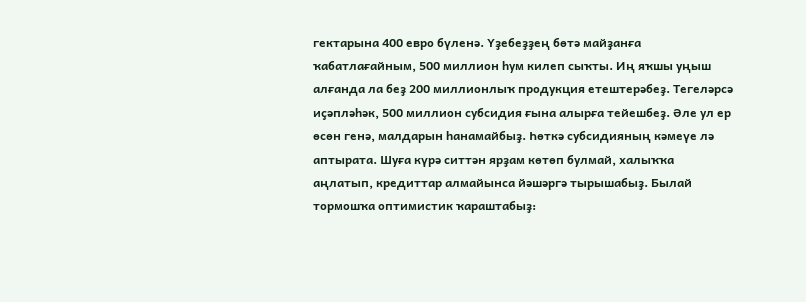гектарына 400 евро бүленә. Үҙебеҙҙең бөтә майҙанға ҡабатлағайным, 500 миллион һум килеп сыҡты. Иң яҡшы уңыш алғанда ла беҙ 200 миллионлыҡ продукция етештерәбеҙ. Тегеләрсә иҫәпләһәк, 500 миллион субсидия ғына алырға тейешбеҙ. Әле ул ер өсөн генә, малдарын һанамайбыҙ. Һөткә субсидияның кәмеүе лә аптырата. Шуға күрә ситтән ярҙам көтөп булмай, халыҡҡа аңлатып, кредиттар алмайынса йәшәргә тырышабыҙ. Былай тормошҡа оптимистик ҡараштабыҙ: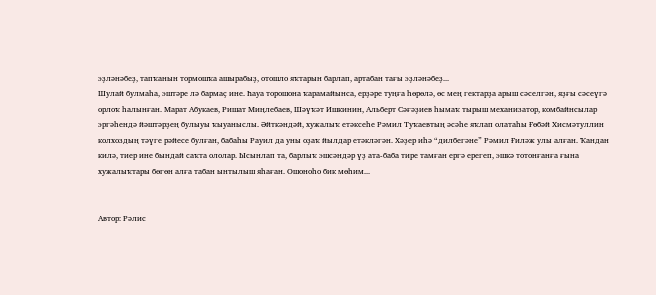эҙләнәбеҙ, тапҡанын тормошҡа ашырабыҙ, отошло яҡтарын барлап, артабан тағы эҙләнәбеҙ...
Шулай булмаһа, эштәре лә бармаҫ ине. Һауа торошона ҡарамайынса, ерҙәре туңға һөрөлә, өс мең гектарҙа арыш сәселгән, яҙғы сәсеүгә орлоҡ һалынған. Марат Абукаев, Ришат Миңлебаев, Шәүҡәт Ишкинин, Альберт Сәғәҙиев һымаҡ тырыш механизатор, комбайнсылар эргәһендә йәштәрҙең булыуы ҡыуаныслы. Әйткәндәй, хужалыҡ етәксеһе Рәмил Туҡаевтың әсәһе яҡлап олатаһы Ғөбәй Хисмәтуллин колхоздың тәүге рәйесе булған, бабаһы Рауил да уны оҙаҡ йылдар етәкләгән. Хәҙер иһә “дилбегәне” Рәмил Ғиләж улы алған. Ҡандан килә, тиер ине бындай саҡта ололар. Ысынлап та, барлыҡ эшсәндәр үҙ ата-баба тире тамған ергә ерегеп, эшкә тотонғанға ғына хужалыҡтары бөгөн алға табан ынтылыш яһаған. Ошоноһо бик мөһим...


Автор: Рәлис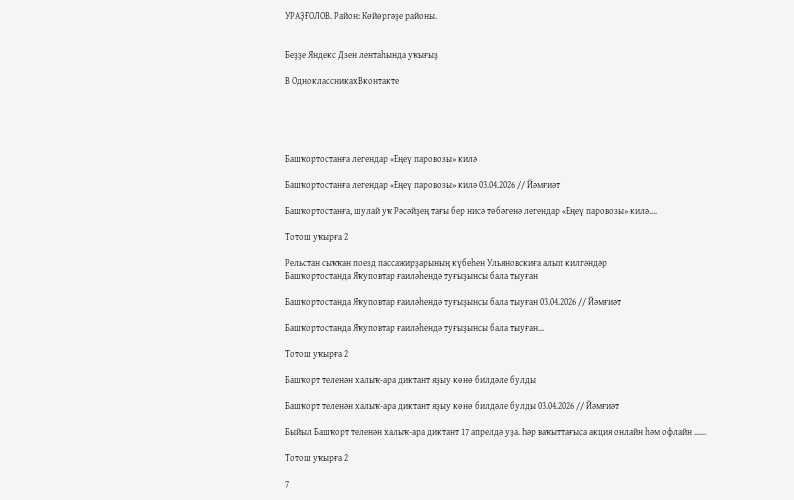УРАҘҒОЛОВ. Район: Көйөргәҙе районы.


Беҙҙе Яндекс Дзен лентаһында уҡығыҙ

В ОдноклассникахВконтакте





Башҡортостанға легендар «Еңеү паровозы» килә

Башҡортостанға легендар «Еңеү паровозы» килә 03.04.2026 // Йәмғиәт

Башҡортостанға, шулай уҡ Рәсәйҙең тағы бер нисә төбәгенә легендар «Еңеү паровозы» килә....

Тотош уҡырға 2

Рельстан сыҡҡан поезд пассажирҙарының күбеһен Ульяновскиға алып килгәндәр
Башҡортостанда Яҡуповтар ғаиләһендә туғыҙынсы бала тыуған

Башҡортостанда Яҡуповтар ғаиләһендә туғыҙынсы бала тыуған 03.04.2026 // Йәмғиәт

Башҡортостанда Яҡуповтар ғаиләһендә туғыҙынсы бала тыуған...

Тотош уҡырға 2

Башҡорт теленән халыҡ-ара диктант яҙыу көнө билдәле булды

Башҡорт теленән халыҡ-ара диктант яҙыу көнө билдәле булды 03.04.2026 // Йәмғиәт

Быйыл Башҡорт теленән халыҡ-ара диктант 17 апрелдә уҙа. Һәр ваҡыттағыса акция онлайн һәм офлайн ......

Тотош уҡырға 2

7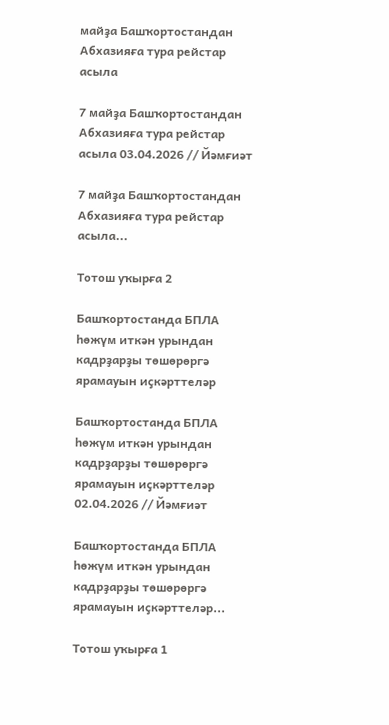майҙа Башҡортостандан Абхазияға тура рейстар асыла

7 майҙа Башҡортостандан Абхазияға тура рейстар асыла 03.04.2026 // Йәмғиәт

7 майҙа Башҡортостандан Абхазияға тура рейстар асыла...

Тотош уҡырға 2

Башҡортостанда БПЛА һөжүм иткән урындан кадрҙарҙы төшөрөргә ярамауын иҫкәрттеләр

Башҡортостанда БПЛА һөжүм иткән урындан кадрҙарҙы төшөрөргә ярамауын иҫкәрттеләр 02.04.2026 // Йәмғиәт

Башҡортостанда БПЛА һөжүм иткән урындан кадрҙарҙы төшөрөргә ярамауын иҫкәрттеләр...

Тотош уҡырға 1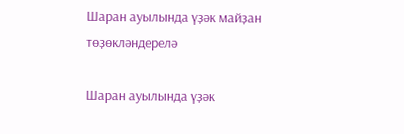Шаран ауылында үҙәк майҙан төҙөкләндерелә

Шаран ауылында үҙәк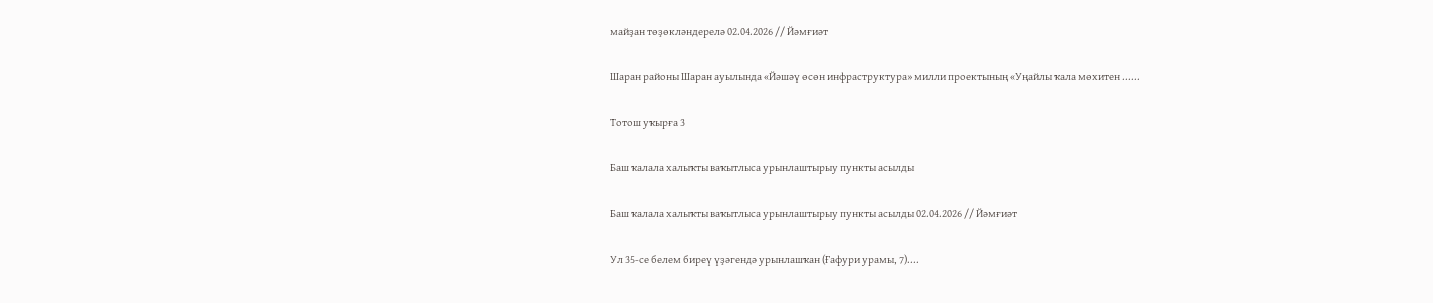майҙан төҙөкләндерелә 02.04.2026 // Йәмғиәт

Шаран районы Шаран ауылында «Йәшәү өсөн инфраструктура» милли проектының «Уңайлы ҡала мөхитен ......

Тотош уҡырға 3

Баш ҡалала халыҡты ваҡытлыса урынлаштырыу пункты асылды

Баш ҡалала халыҡты ваҡытлыса урынлаштырыу пункты асылды 02.04.2026 // Йәмғиәт

Ул 35-се белем биреү үҙәгендә урынлашҡан (Ғафури урамы, 7)....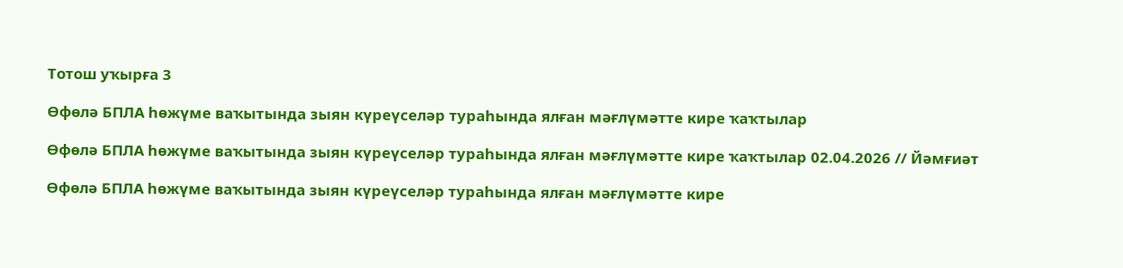Тотош уҡырға 3

Өфөлә БПЛА һөжүме ваҡытында зыян күреүселәр тураһында ялған мәғлүмәтте кире ҡаҡтылар

Өфөлә БПЛА һөжүме ваҡытында зыян күреүселәр тураһында ялған мәғлүмәтте кире ҡаҡтылар 02.04.2026 // Йәмғиәт

Өфөлә БПЛА һөжүме ваҡытында зыян күреүселәр тураһында ялған мәғлүмәтте кире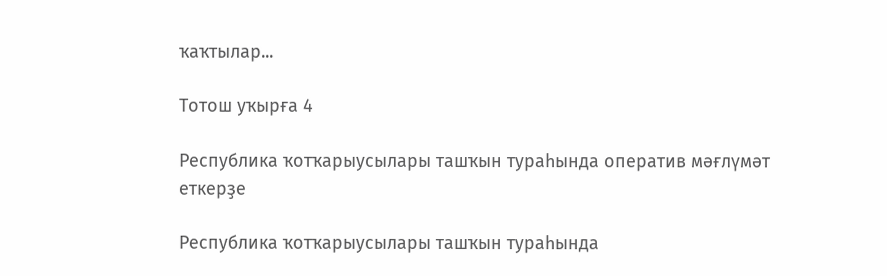ҡаҡтылар...

Тотош уҡырға 4

Республика ҡотҡарыусылары ташҡын тураһында оператив мәғлүмәт еткерҙе

Республика ҡотҡарыусылары ташҡын тураһында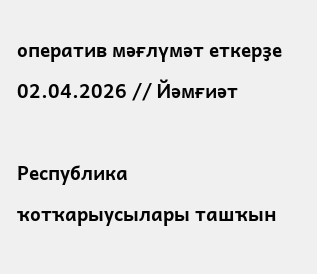оператив мәғлүмәт еткерҙе 02.04.2026 // Йәмғиәт

Республика ҡотҡарыусылары ташҡын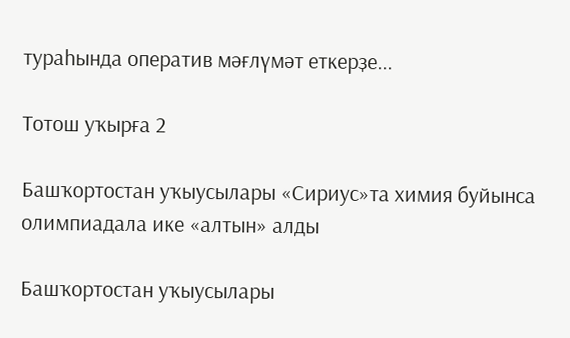тураһында оператив мәғлүмәт еткерҙе...

Тотош уҡырға 2

Башҡортостан уҡыусылары «Сириус»та химия буйынса олимпиадала ике «алтын» алды

Башҡортостан уҡыусылары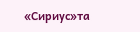«Сириус»та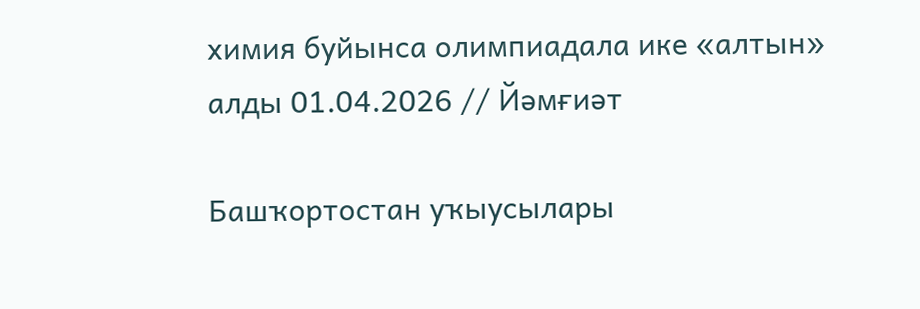химия буйынса олимпиадала ике «алтын» алды 01.04.2026 // Йәмғиәт

Башҡортостан уҡыусылары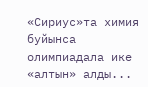«Сириус»та химия буйынса олимпиадала ике «алтын» алды...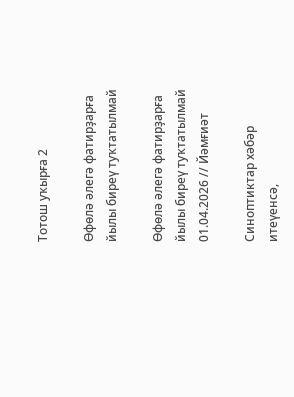Тотош уҡырға 2

Өфөлә әлегә фатирҙарға йылы биреү туҡтатылмай

Өфөлә әлегә фатирҙарға йылы биреү туҡтатылмай 01.04.2026 // Йәмғиәт

Синоптиктар хәбәр итеүенсә,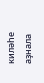киләһе аҙнала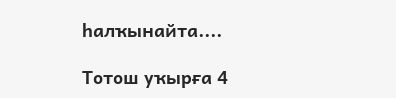һалҡынайта....

Тотош уҡырға 4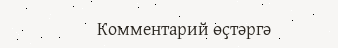Комментарий өҫтәргә